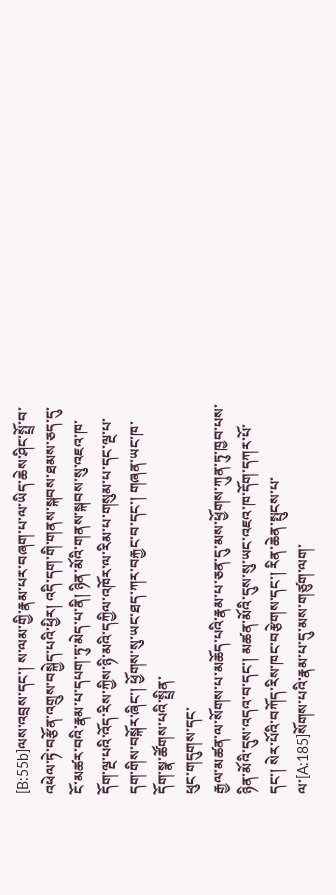[B:55b]ལས་འབྲས་དང་། ས་ལམ་གྱི་རྣམ་པར་བཞག་པ་ལ་ཡིད་ཆེས་ཤིང་སྤྲོ་བ་འཕེལ་ཏེ་བརྩོན་འགྲུས་བསྐྱེད་པའི་ཕྱིར། འདི་དག་གི་གནས་སྐབས་ཐམས་ཅད་དུ་ངོ་མཚར་བའི་རྣམ་པ་དཔག་ཏུ་མེད་པ་ནི། ཉིན་མོའི་གནས་སྐབས་སུ་འཇའ་ཁ་དོག་ལྔ་པའི་འོད་རིས་ཀྱིས་ཉི་མའི་དཀྱིལ་འཁོར་ལ་རིམ་པ་གསུམ་པ་དང་ལྔ་པ་དག་གིས་བསྐོར་ཞིང་། ཕྱོགས་སུ་ཡང་ཐད་ཀར་བརྐྱང་བ་དང་། གཞན་ཡང་ཁ་དོག་སྣ་ཚོགས་པའི་སྤྲིན་
ཕུང་གདུགས་དང་
རྒྱལ་མཚན་ལ་སོགས་པ་མཆོད་པའི་རྣམ་པ་ཅན་དུ་མས་ཕྱོགས་ཀུན་ཏུ་ཁྱབ་པས་ཉིན་མོའི་དུས་འདའ་བ་དང་། མཚན་མོའི་དུས་སུ་ཡང་འཇའ་ཁ་དོག་དཀར་པོ་དང་། སེར་པོའི་བཀོད་རིས་ཁང་བརྩེགས་དང་། རིན་ཆེན་སྤུངས་པ་ལ་[A:185]སོགས་པའི་རྣམ་པ་དུ་མས་གཙུག་ལག་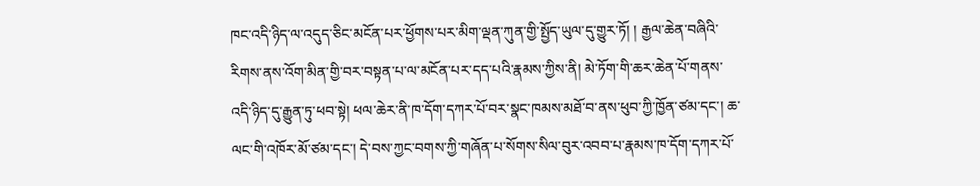ཁང་འདི་ཉིད་ལ་འདུད་ཅིང་མངོན་པར་ཕྱོགས་པར་མིག་ལྡན་ཀུན་གྱི་སྤྱོད་ཡུལ་དུ་གྱུར་ཏོ། ། རྒྱལ་ཆེན་བཞིའི་རིགས་ནས་འོག་མིན་གྱི་བར་བསྟན་པ་ལ་མངོན་པར་དད་པའི་རྣམས་ཀྱིས་ནི། མེ་ཏོག་གི་ཆར་ཆེན་པོ་གནས་འདི་ཉིད་དུ་རྒྱུན་ཏུ་ཕབ་སྟེ། ཕལ་ཆེར་ནི་ཁ་དོག་དཀར་པོ་བར་སྣང་ཁམས་མཐོ་བ་ནས་ཕུབ་ཀྱི་ཁྱོན་ཙམ་དང་། ཆ་ལང་གི་འཁོར་མོ་ཙམ་དང་། དེ་བས་ཀྱང་བགས་ཀྱི་གཞོན་པ་སོགས་སིལ་བུར་འབབ་པ་རྣམས་ཁ་དོག་དཀར་པོ་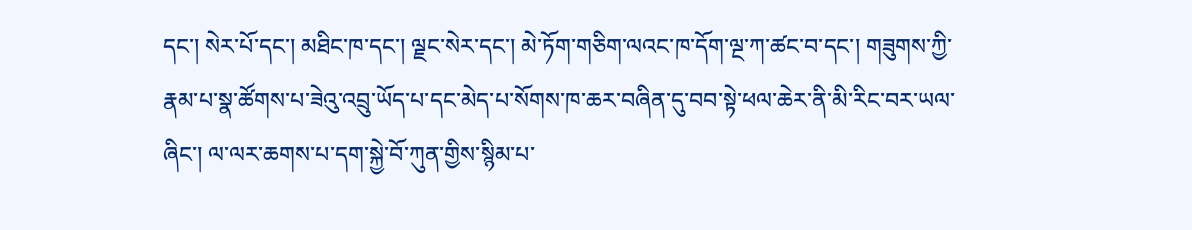དང་། སེར་པོ་དང་། མཐིང་ཁ་དང་། ལྗང་སེར་དང་། མེ་ཏོག་གཅིག་ལའང་ཁ་དོག་ལྔ་ཀ་ཚང་བ་དང་། གཟུགས་ཀྱི་རྣམ་པ་སྣ་ཚོགས་པ་ཟེའུ་འབྲུ་ཡོད་པ་དང་མེད་པ་སོགས་ཁ་ཆར་བཞིན་དུ་བབ་སྟེ་ཕལ་ཆེར་ནི་མི་རིང་བར་ཡལ་ཞིང་། ལ་ལར་ཆགས་པ་དག་སྐྱེ་བོ་ཀུན་གྱིས་སྙིམ་པ་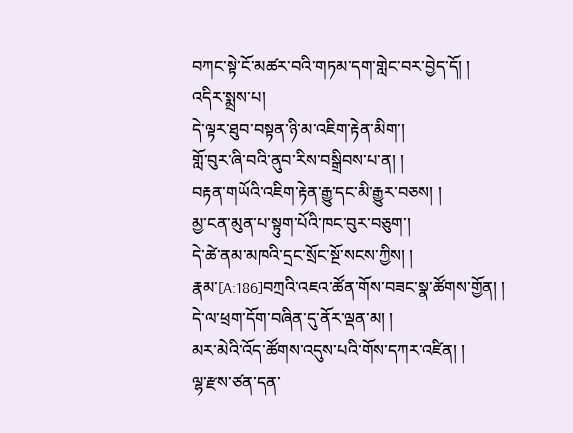བཀང་སྟེ་ངོ་མཚར་བའི་གཏམ་དག་གླེང་བར་བྱེད་དོ། །
འདིར་སྨྲས་པ།
དེ་ལྟར་ཐུབ་བསྟན་ཉི་མ་འཇིག་རྟེན་མིག་།
གློ་བུར་ཞི་བའི་ནུབ་རིས་བསྒྲིབས་པ་ན། །
བརྟན་གཡོའི་འཇིག་རྟེན་རྒྱུ་དང་མི་རྒྱུར་བཅས། །
མྱ་ངན་མུན་པ་སྟུག་པོའི་ཁང་བུར་བཅུག་།
དེ་ཚེ་ནམ་མཁའི་དྲང་སྲོང་སྔོ་སངས་ཀྱིས། །
རྣམ་[A:186]བཀྲའི་འཇའ་ཚོན་གོས་བཟང་སྣ་ཚོགས་གྱོན། །
དེ་ལ་ཕྲག་དོག་བཞིན་དུ་ནོར་ལྡན་མ། །
མར་མེའི་འོད་ཚོགས་འདུས་པའི་གོས་དཀར་འཛིན། །
ལྷ་རྫས་ཙན་དན་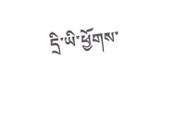དྲི་ཡི་ཕྱོགས་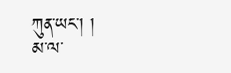ཀུན་ཡང་། །
མ་ལ་